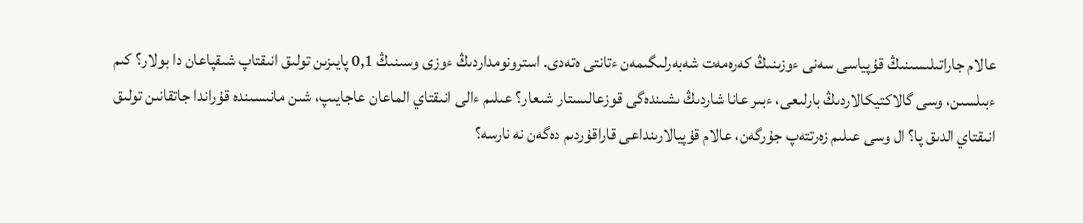عالام جاراتىلىسىنىڭ قۇپياسى سەنى ءوزىنىڭ كەرەمەت شەبەرلىگىمەن ءتانتى ەتەدى. استرونومداردىڭ ءوزى وسىنىڭ 0,1 پايىزىن تولىق انىقتاپ شىقپاعان دا بولار؟ كىم ءبىلسىن، وسى گالاكتيكالاردىڭ بارلىعى، ءبىر عانا شاردىڭ ىشىندەگى قوزعالىستار شىعار؟ عىلىم ءالى انىقتاي الماعان عاجايىپ، شىن مانىسىندە قۇراندا جاتقانىن تولىق انىقتاي الدىق پا؟ ال وسى عىلىم زەرتتەپ جۇرگەن، عالام قۇپيالارىنداعى قاراقۇردىم دەگەن نە نارسە؟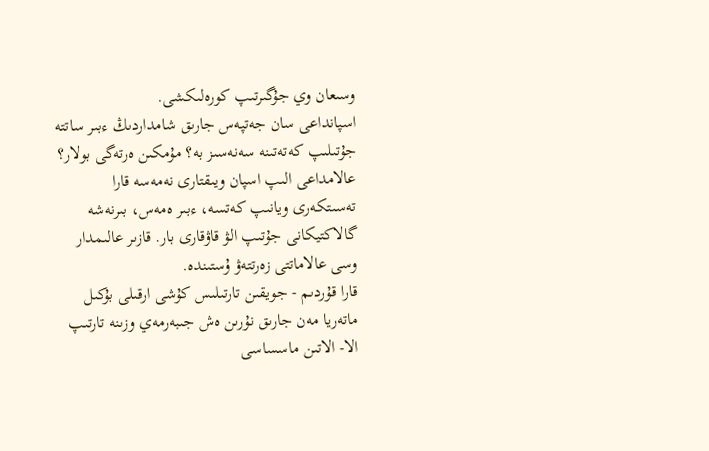وسىعان وي جۇگىرتىپ كورەلىكشى.
اسپانداعى سان جەتپەس جارىق شامداردىڭ ءبىر ساتتە جۇتىلىپ كەتەتىنە سەنەسىز بە؟ مۇمكىن ەرتەگى بولار؟ عالامداعى الىپ اسپان ويىقتارى نەمەسە قارا تەسىتكەرى ويانىپ كەتسە، ءبىر ەمەس، بىرنەشە گالاكتيكانى جۇتىپ الۋ قاۋقارى بار. قازىر عالىمدار وسى عالاماتتى زەرتتەۋ ۇستىندە.
قارا قۇردىم - جويقىن تارتىلىس كۇشى ارقىلى بۇكىل ماتەريا مەن جارىق نۇرىن ەش جىبەرمەي وزىنە تارتىپ الا- الاتىن ماسساسى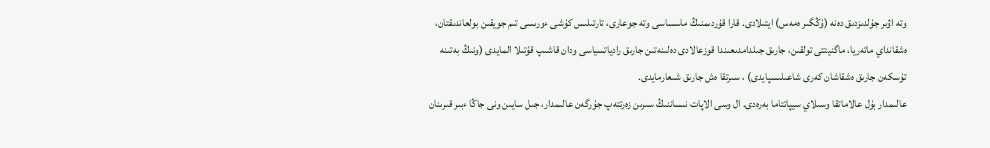وتە اۋىر جۇلدىزدىق دەنە (ۇڭگىر ەمەس) ايتىلادى. قارا قۇردىمنىڭ ماسساسى وتە جوعارى، تارتىلىس كۇشى ءورىسى تىم جويقىن بولعاندىقتان، ەشقانداي ماتەريا، ماگنيتتى تولقىن، جارىق جىلدامدىعىندا قوزعالادى دەلىنەتىن جارىق رادياتسياسى ودان قاشىپ قۇتىلا المايدى (ونىڭ بەتىنە تۇسكەن جارىق ەشقاشان كەرى شاعىلىسپايدى) ، سىرتقا ەش جارىق شىعارمايدى.
عالىمدار بۇل عالاماتقا وسىلاي سيپاتتاما بەرەدى. ال وسى الاپات نىساننىڭ سىرىن زەرتتەپ جۇرگەن عالىمدار، جىل سايىن ونى جاڭا ءبىر قىرىنان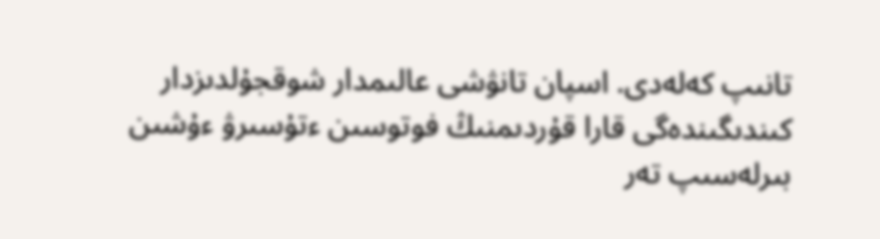تانىپ كەلەدى. اسپان تانۋشى عالىمدار شوقجۇلدىزدار كىندىگىندەگى قارا قۇردىمنىڭ فوتوسىن ءتۇسىرۋ ءۇشىن بىرلەسىپ تەر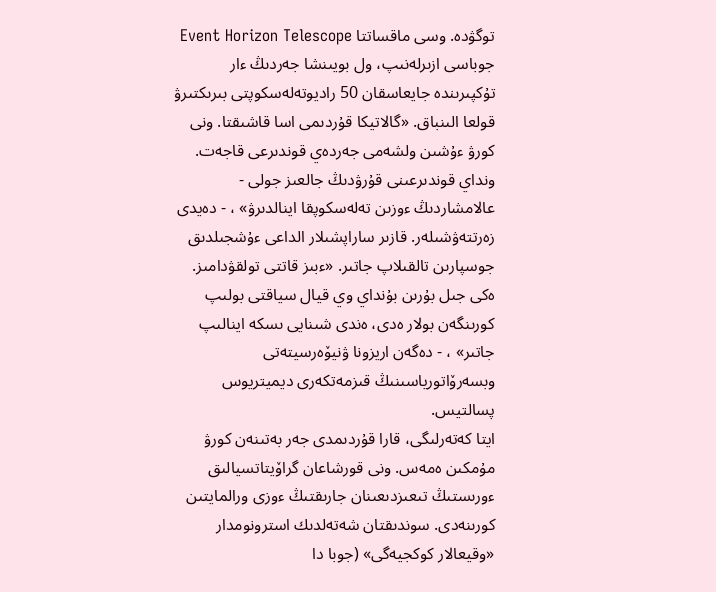توگۋدە. وسى ماقساتتا Event Horizon Telescope جوباسى ازىرلەنىپ، ول بويىنشا جەردىڭ ءار تۇكپىرىندە جايعاسقان 50 راديوتەلەسكوپتى بىرىكتىرۋ قولعا الىنباق. «گالاتيكا قۇردىمى اسا قاشىقتا. ونى كورۋ ءۇشىن ولشەمى جەردەي قوندىرعى قاجەت. ونداي قوندىرعىنى قۇرۋدىڭ جالعىز جولى - عالامشاردىڭ ءوزىن تەلەسكوپقا اينالدىرۋ» ، - دەيدى زەرتتەۋشىلەر. قازىر ساراپشىلار الداعى ءۇشجىلدىق جوسپارىن تالقىلاپ جاتىر. «ءبىز قاتتى تولقۋدامىز. ەكى جىل بۇرىن بۇنداي وي قيال سياقتى بولىپ كورىنگەن بولار ەدى، ەندى شىنايى ىسكە اينالىپ جاتىر» ، - دەگەن اريزونا ۋنيۆەرسيتەتى وبسەرۆاتورياسىنىڭ قىزمەتكەرى ديميتريوس پسالتيس.
ايتا كەتەرلىگى، قارا قۇردىمدى جەر بەتىنەن كورۋ مۇمكىن ەمەس. ونى قورشاعان گراۆيتاتسيالىق ءورىستىڭ تىعىزدىعىنان جارىقتىڭ ءوزى ورالمايتىن كورىنەدى. سوندىقتان شەتەلدىك استرونومدار «وقيعالار كوكجيەگى» (جوبا دا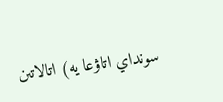سونداي اتاۋعا يە) اتالاتىن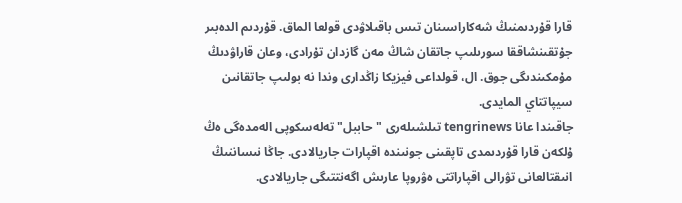قارا قۇردىمنىڭ شەكاراسىنان تىس باقىلاۋدى قولعا الماق. قۇردىم الدەبىر جۇتقىنشاققا سورىلىپ جاتقان شاڭ مەن گازدان تۇرادى، وعان قاراۋدىڭ مۇمكىندىگى جوق. ال، قولداعى فيزيكا زاڭدارى وندا نە بولىپ جاتقانىن سيپاتتاي المايدى.
جاقىندا عانا tengrinews تىلشىلەرى "حاببل" تەلەسكوپى الەمدەگى ەڭ ۇلكەن قارا قۇردىمدى تاپقىنى جونىندە اقپارات جاريالادى. جاڭا نىساننىڭ انىقتالعانى تۋرالى اقپاراتتى ەۋروپا عارىش اگەنتتىگى جاريالادى.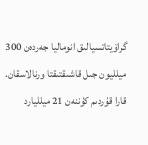گراۆيتاتسيالىق انوماليا جەردەن 300 ميلليون جىل قاشىقتىقتا ورنالاسقان. قارا قۇردىم كۇننەن 21 ميلليارد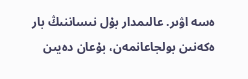ەسە اۋىر. عالىمدار بۇل نىساننىڭ بار ەكەنىن بولجاعانمەن، بۇعان دەيىن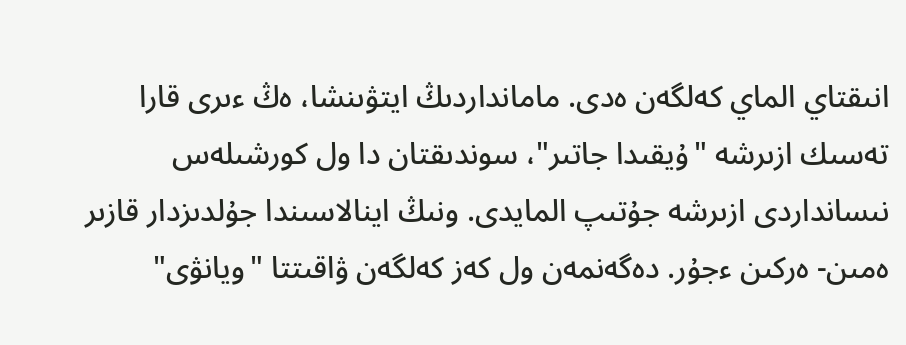انىقتاي الماي كەلگەن ەدى. مامانداردىڭ ايتۋىنشا، ەڭ ءىرى قارا تەسىك ازىرشە "ۇيقىدا جاتىر"، سوندىقتان دا ول كورشىلەس نىسانداردى ازىرشە جۇتىپ المايدى. ونىڭ اينالاسىندا جۇلدىزدار قازىر ەمىن- ەركىن ءجۇر. دەگەنمەن ول كەز كەلگەن ۋاقىتتا "ويانۋى"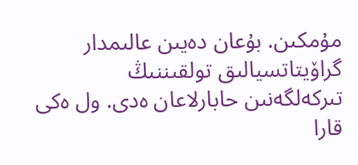مۇمكىن. بۇعان دەيىن عالىمدار گراۆيتاتسيالىق تولقىننىڭ تىركەلگەنىن حابارلاعان ەدى. ول ەكى قارا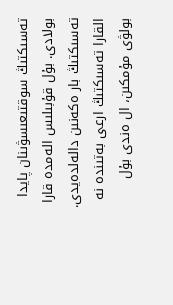تەسىكتىڭ سوقتىعىسۋىنان پايدا بولادى. بۇل قۇبىلىس الەمدە قارا تەسىكتىڭ بار ەكەنىن دالەلدەيدى. القارا تەسىكتىڭ ارعى بەتىندە نە بولۋى مۇمكىن، ال ەندى بۇل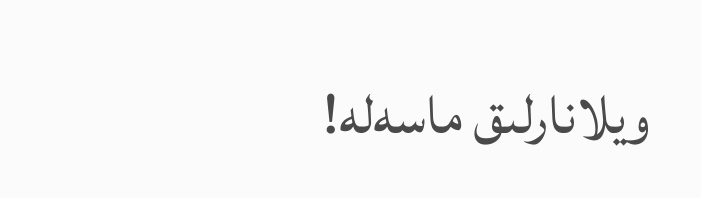ويلانارلىق ماسەلە!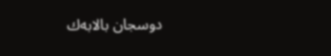دوسجان بالابەك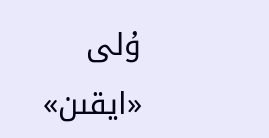ۇلى
«ايقىن»